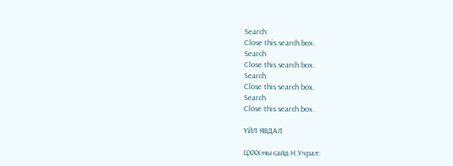Search
Close this search box.
Search
Close this search box.
Search
Close this search box.
Search
Close this search box.

ҮЙЛ ЯВДАЛ

ЦХХХ-ны сайд Н.Учрал: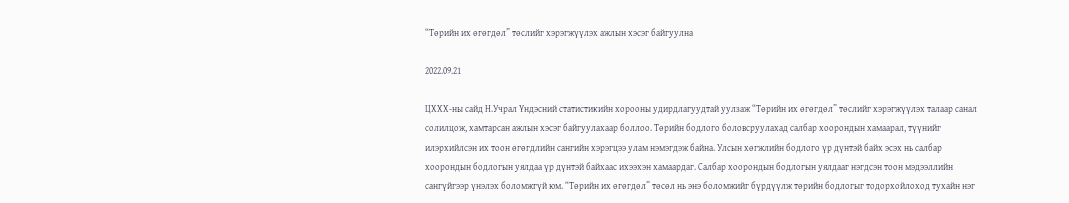“Төрийн их өгөгдөл” төслийг хэрэгжүүлэх ажлын хэсэг байгуулна

2022.09.21

ЦХХХ-ны сайд Н.Учрал Үндэсний статистикийн хорооны удирдлагуудтай уулзаж “Төрийн их өгөгдөл” төслийг хэрэгжүүлэх талаар санал солилцож, хамтарсан ажлын хэсэг байгуулахаар боллоо. Төрийн бодлого боловсруулахад салбар хоорондын хамаарал, түүнийг илэрхийлсэн их тоон өгөгдлийн сангийн хэрэгцээ улам нэмэгдэж байна. Улсын хөгжлийн бодлого үр дүнтэй байх эсэх нь салбар хоорондын бодлогын уялдаа үр дүнтэй байхаас ихээхэн хамаардаг. Салбар хоорондын бодлогын уялдааг нэгдсэн тоон мэдээллийн сангүйгээр үнэлэх боломжгүй юм. “Төрийн их өгөгдөл” төсөл нь энэ боломжийг бүрдүүлж төрийн бодлогыг тодорхойлоход тухайн нэг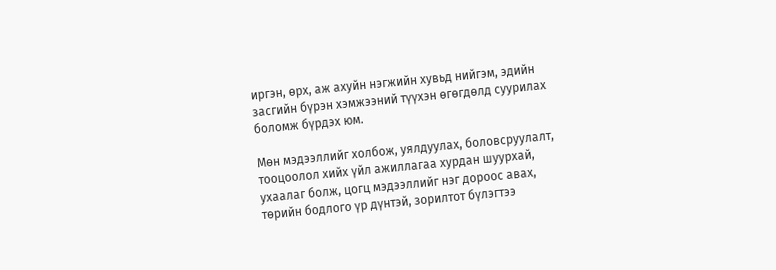иргэн, өрх, аж ахуйн нэгжийн хувьд нийгэм, эдийн засгийн бүрэн хэмжээний түүхэн өгөгдөлд суурилах боломж бүрдэх юм.

Мөн мэдээллийг холбож, уялдуулах, боловсруулалт, тооцоолол хийх үйл ажиллагаа хурдан шуурхай, ухаалаг болж, цогц мэдээллийг нэг дороос авах, төрийн бодлого үр дүнтэй, зорилтот бүлэгтээ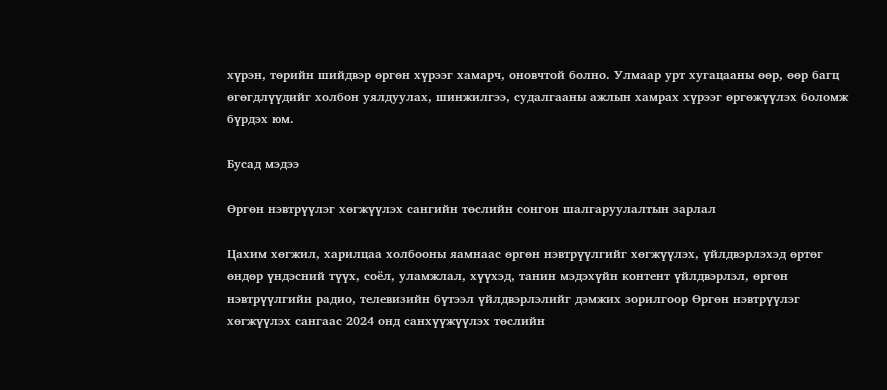хүрэн, төрийн шийдвэр өргөн хүрээг хамарч, оновчтой болно. Улмаар урт хугацааны өөр, өөр багц өгөгдлүүдийг холбон уялдуулах, шинжилгээ, судалгааны ажлын хамрах хүрээг өргөжүүлэх боломж бүрдэх юм.

Бусад мэдээ

Өргөн нэвтрүүлэг хөгжүүлэх сангийн төслийн сонгон шалгаруулалтын зарлал

Цахим хөгжил, харилцаа холбооны яамнаас өргөн нэвтрүүлгийг хөгжүүлэх, үйлдвэрлэхэд өртөг өндөр үндэсний түүх, соёл, уламжлал, хүүхэд, танин мэдэхүйн контент үйлдвэрлэл, өргөн нэвтрүүлгийн радио, телевизийн бүтээл үйлдвэрлэлийг дэмжих зорилгоор Өргөн нэвтрүүлэг хөгжүүлэх сангаас 2024 онд санхүүжүүлэх төслийн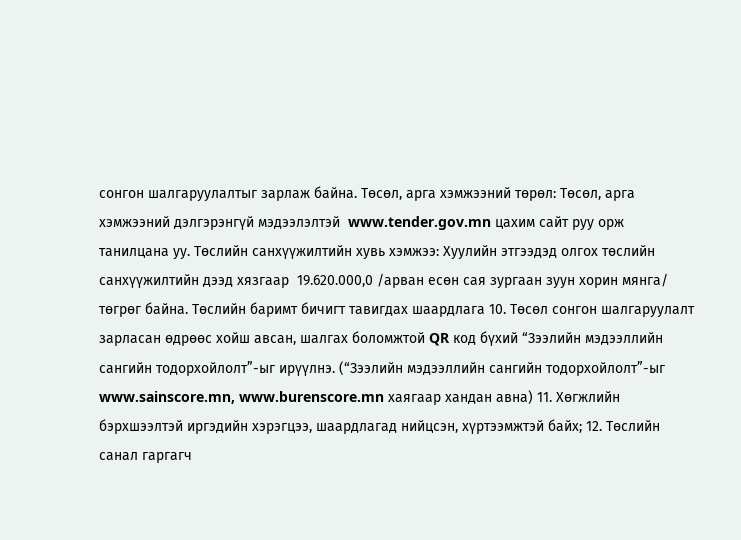сонгон шалгаруулалтыг зарлаж байна. Төсөл, арга хэмжээний төрөл: Төсөл, арга хэмжээний дэлгэрэнгүй мэдээлэлтэй  www.tender.gov.mn цахим сайт руу орж танилцана уу. Төслийн санхүүжилтийн хувь хэмжээ: Хуулийн этгээдэд олгох төслийн санхүүжилтийн дээд хязгаар  19.620.000,0 /арван есөн сая зургаан зуун хорин мянга/ төгрөг байна. Төслийн баримт бичигт тавигдах шаардлага 10. Төсөл сонгон шалгаруулалт зарласан өдрөөс хойш авсан, шалгах боломжтой QR код бүхий “Зээлийн мэдээллийн сангийн тодорхойлолт”-ыг ирүүлнэ. (“Зээлийн мэдээллийн сангийн тодорхойлолт”-ыг www.sainscore.mn, www.burenscore.mn хаягаар хандан авна) 11. Хөгжлийн бэрхшээлтэй иргэдийн хэрэгцээ, шаардлагад нийцсэн, хүртээмжтэй байх; 12. Төслийн санал гаргагч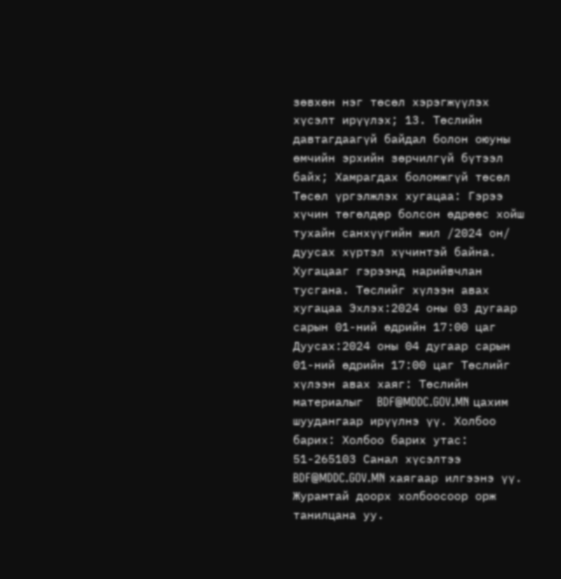зөвхөн нэг төсөл хэрэгжүүлэх хүсэлт ирүүлэх; 13. Төслийн давтагдаагүй байдал болон оюуны өмчийн эрхийн зөрчилгүй бүтээл байх; Хамрагдах боломжгүй төсөл Төсөл үргэлжлэх хугацаа: Гэрээ хүчин төгөлдөр болсон өдрөөс хойш тухайн санхүүгийн жил /2024 он/ дуусах хүртэл хүчинтэй байна. Хугацааг гэрээнд нарийвчлан тусгана. Төслийг хүлээн авах хугацаа Эхлэх:2024 оны 03 дугаар сарын 01-ний өдрийн 17:00 цаг Дуусах:2024 оны 04 дугаар сарын 01-ний өдрийн 17:00 цаг Төслийг хүлээн авах хаяг: Төслийн материалыг  BDF@MDDC.GOV.MN цахим шуудангаар ирүүлнэ үү. Холбоо барих: Холбоо барих утас: 51-265103 Санал хүсэлтээ BDF@MDDC.GOV.MN хаягаар илгээнэ үү. Журамтай доорх холбоосоор орж танилцана уу.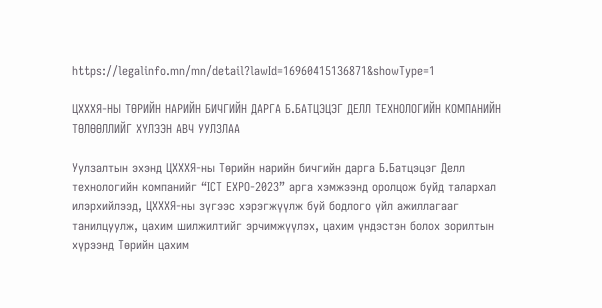https://legalinfo.mn/mn/detail?lawId=16960415136871&showType=1

ЦХХХЯ-НЫ ТӨРИЙН НАРИЙН БИЧГИЙН ДАРГА Б.БАТЦЭЦЭГ ДЕЛЛ ТЕХНОЛОГИЙН КОМПАНИЙН ТӨЛӨӨЛЛИЙГ ХҮЛЭЭН АВЧ УУЛЗЛАА

Уулзалтын эхэнд ЦХХХЯ-ны Төрийн нарийн бичгийн дарга Б.Батцэцэг Делл технологийн компанийг “ICT EXPO-2023” арга хэмжээнд оролцож буйд талархал илэрхийлээд, ЦХХХЯ-ны зүгээс хэрэгжүүлж буй бодлого үйл ажиллагааг танилцуулж, цахим шилжилтийг эрчимжүүлэх, цахим үндэстэн болох зорилтын хүрээнд Төрийн цахим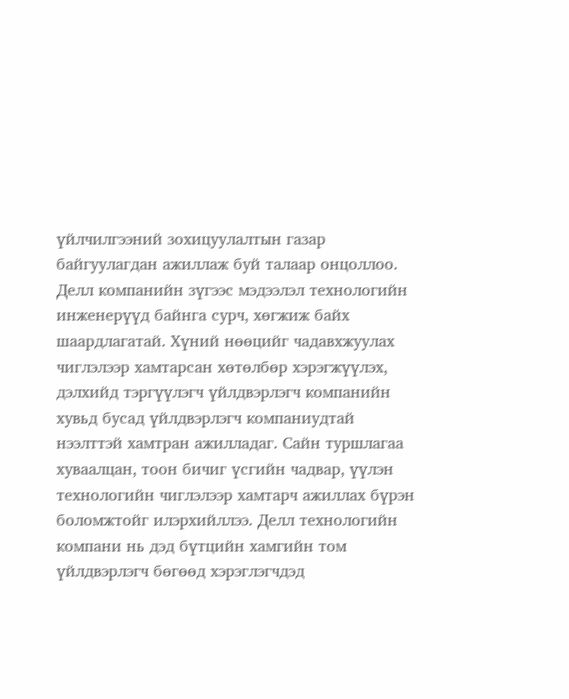үйлчилгээний зохицуулалтын газар байгуулагдан ажиллаж буй талаар онцоллоо. Делл компанийн зүгээс мэдээлэл технологийн инженерүүд байнга сурч, хөгжиж байх шаардлагатай. Хүний нөөцийг чадавхжуулах чиглэлээр хамтарсан хөтөлбөр хэрэгжүүлэх, дэлхийд тэргүүлэгч үйлдвэрлэгч компанийн хувьд бусад үйлдвэрлэгч компаниудтай нээлттэй хамтран ажилладаг. Сайн туршлагаа хуваалцан, тоон бичиг үсгийн чадвар, үүлэн технологийн чиглэлээр хамтарч ажиллах бүрэн боломжтойг илэрхийллээ. Делл технологийн компани нь дэд бүтцийн хамгийн том үйлдвэрлэгч бөгөөд хэрэглэгчдэд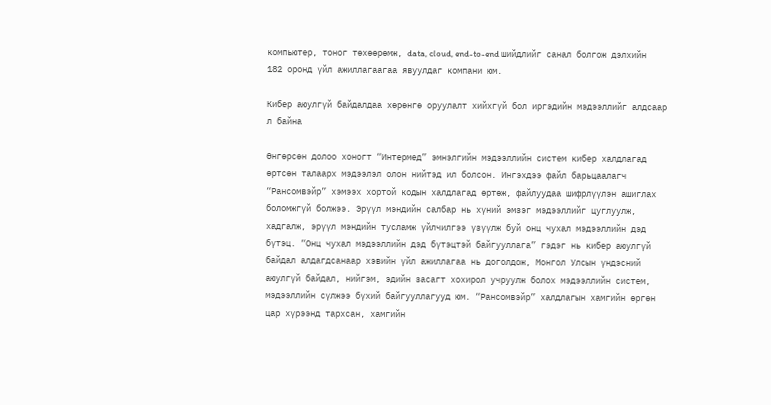компьютер, тоног төхөөрөмж, data, cloud, end-to-end шийдлийг санал болгож дэлхийн 182 оронд үйл ажиллагаагаа явуулдаг компани юм.

Кибер аюулгүй байдалдаа хөрөнгө оруулалт хийхгүй бол иргэдийн мэдээллийг алдсаар л байна

Өнгөрсөн долоо хоногт “Интермед” эмнэлгийн мэдээллийн систем кибер халдлагад өртсөн талаарх мэдээлэл олон нийтэд ил болсон. Ингэхдээ файл барьцаалагч “Рансомвэйр” хэмээх хортой кодын халдлагад өртөж, файлуудаа шифрлүүлэн ашиглах боломжгүй болжээ. Эрүүл мэндийн салбар нь хүний эмзэг мэдээллийг цуглуулж, хадгалж, эрүүл мэндийн тусламж үйлчилгээ үзүүлж буй онц чухал мэдээллийн дэд бүтэц. “Онц чухал мэдээллийн дэд бүтэцтэй байгууллага” гэдэг нь кибер аюулгүй байдал алдагдсанаар хэвийн үйл ажиллагаа нь доголдож, Монгол Улсын үндэсний аюулгүй байдал, нийгэм, эдийн засагт хохирол учруулж болох мэдээллийн систем, мэдээллийн сүлжээ бүхий байгууллагууд юм. “Рансомвэйр” халдлагын хамгийн өргөн цар хүрээнд тархсан, хамгийн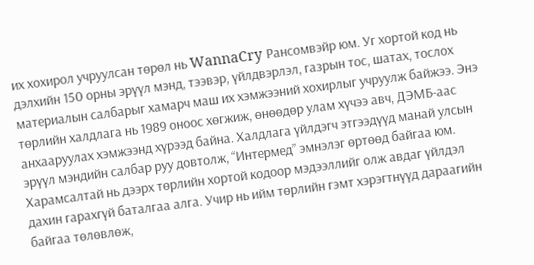их хохирол учруулсан төрөл нь WannaCry Рансомвэйр юм. Уг хортой код нь дэлхийн 150 орны эрүүл мэнд, тээвэр, үйлдвэрлэл, газрын тос, шатах, тослох материалын салбарыг хамарч маш их хэмжээний хохирлыг учруулж байжээ. Энэ төрлийн халдлага нь 1989 оноос хөгжиж, өнөөдөр улам хүчээ авч, ДЭМБ-аас анхааруулах хэмжээнд хүрээд байна. Халдлага үйлдэгч этгээдүүд манай улсын эрүүл мэндийн салбар руу довтолж, “Интермед” эмнэлэг өртөөд байгаа юм. Харамсалтай нь дээрх төрлийн хортой кодоор мэдээллийг олж авдаг үйлдэл дахин гарахгүй баталгаа алга. Учир нь ийм төрлийн гэмт хэрэгтнүүд дараагийн байгаа төлөвлөж,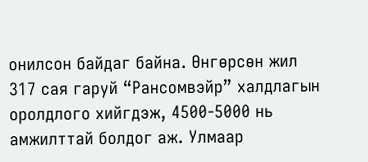онилсон байдаг байна. Өнгөрсөн жил 317 сая гаруй “Рансомвэйр” халдлагын оролдлого хийгдэж, 4500-5000 нь амжилттай болдог аж. Улмаар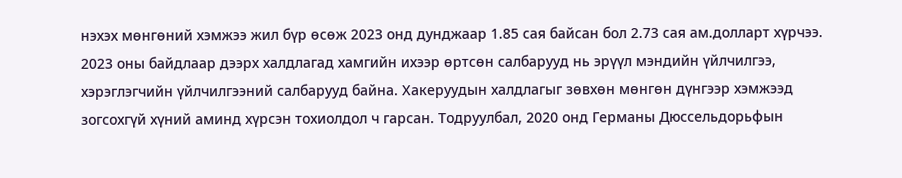нэхэх мөнгөний хэмжээ жил бүр өсөж 2023 онд дунджаар 1.85 сая байсан бол 2.73 сая ам.долларт хүрчээ. 2023 оны байдлаар дээрх халдлагад хамгийн ихээр өртсөн салбарууд нь эрүүл мэндийн үйлчилгээ, хэрэглэгчийн үйлчилгээний салбарууд байна. Хакеруудын халдлагыг зөвхөн мөнгөн дүнгээр хэмжээд зогсохгүй хүний аминд хүрсэн тохиолдол ч гарсан. Тодруулбал, 2020 онд Германы Дюссельдорьфын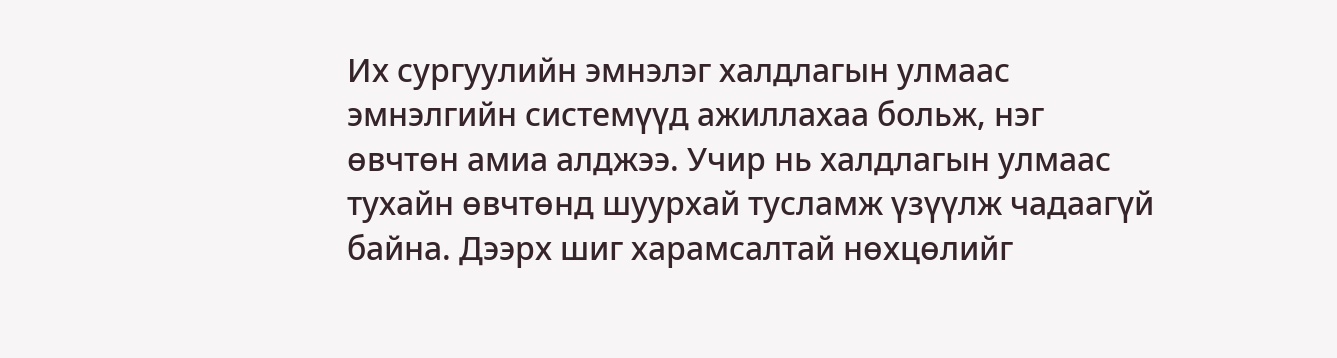Их сургуулийн эмнэлэг халдлагын улмаас эмнэлгийн системүүд ажиллахаа больж, нэг өвчтөн амиа алджээ. Учир нь халдлагын улмаас тухайн өвчтөнд шуурхай тусламж үзүүлж чадаагүй байна. Дээрх шиг харамсалтай нөхцөлийг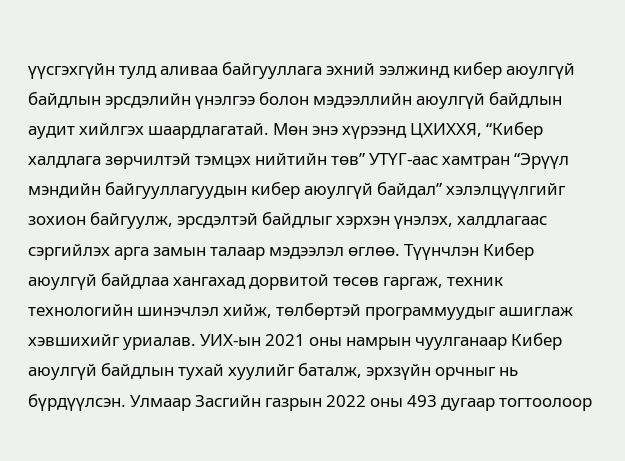үүсгэхгүйн тулд аливаа байгууллага эхний ээлжинд кибер аюулгүй байдлын эрсдэлийн үнэлгээ болон мэдээллийн аюулгүй байдлын аудит хийлгэх шаардлагатай. Мөн энэ хүрээнд ЦХИХХЯ, “Кибер халдлага зөрчилтэй тэмцэх нийтийн төв” УТҮГ-аас хамтран “Эрүүл мэндийн байгууллагуудын кибер аюулгүй байдал” хэлэлцүүлгийг зохион байгуулж, эрсдэлтэй байдлыг хэрхэн үнэлэх, халдлагаас сэргийлэх арга замын талаар мэдээлэл өглөө. Түүнчлэн Кибер аюулгүй байдлаа хангахад дорвитой төсөв гаргаж, техник технологийн шинэчлэл хийж, төлбөртэй программуудыг ашиглаж хэвшихийг уриалав. УИХ-ын 2021 оны намрын чуулганаар Кибер аюулгүй байдлын тухай хуулийг баталж, эрхзүйн орчныг нь бүрдүүлсэн. Улмаар Засгийн газрын 2022 оны 493 дугаар тогтоолоор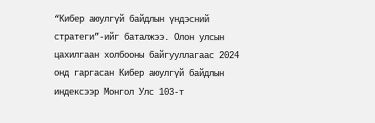“Кибер аюулгүй байдлын үндэсний стратеги”-ийг баталжээ. Олон улсын цахилгаан холбооны байгууллагаас 2024 онд гаргасан Кибер аюулгүй байдлын индексээр Монгол Улс 103-т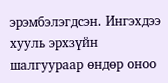эрэмбэлэгдсэн. Ингэхдээ хууль эрхзүйн шалгуураар өндөр оноо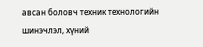авсан боловч техник технологийн шинэчлэл, хүний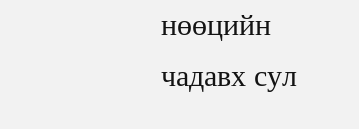нөөцийн чадавх сул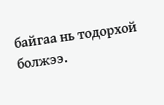байгаа нь тодорхой болжээ.